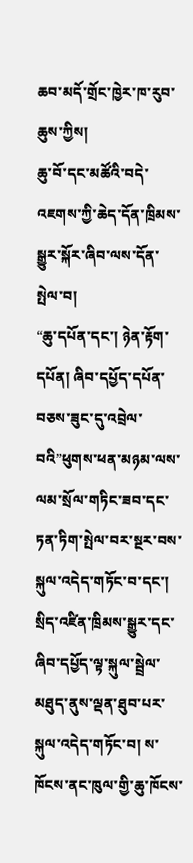ཆབ་མདོ་གྲོང་ཁྱེར་ཁ་རུབ་ཆུས་ཀྱིས།
ཆུ་བོ་དང་མཚོའི་བདེ་འཇགས་ཀྱི་ཆེད་དོན་ཁྲིམས་སྒྱུར་སྐོར་ཞིབ་ལས་དོན་སྤེལ་བ།
“ཆུ་དཔོན་དང་། ཉེན་རྟོག་དཔོན། ཞིབ་དཔྱོད་དཔོན་བཅས་ཟུང་དུ་འབྲེལ་བའི”ཕུགས་ཕན་མཉམ་ལས་ལམ་སྲོལ་གཏིང་ཟབ་དང་ཏན་ཏིག་སྤེལ་བར་སྔར་བས་སྐུལ་འདེད་གཏོང་བ་དང་། སྲིད་འཛིན་ཁྲིམས་སྒྱུར་དང་ཞིབ་དཔྱོད་ལྟ་སྐུལ་སྦྲེལ་མཐུད་ནུས་ལྡན་ཐུབ་པར་སྐུལ་འདེད་གཏོང་བ། ས་ཁོངས་ནང་ཁུལ་གྱི་ཆུ་ཁོངས་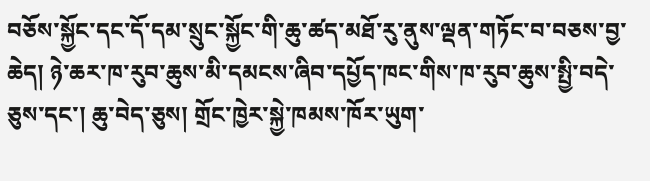བཅོས་སྐྱོང་དང་དོ་དམ་སྲུང་སྐྱོང་གི་ཆུ་ཚད་མཐོ་རུ་ནུས་ལྡན་གཏོང་བ་བཅས་བྱ་ཆེད། ཉེ་ཆར་ཁ་རུབ་ཆུས་མི་དམངས་ཞིབ་དཔྱོད་ཁང་གིས་ཁ་རུབ་ཆུས་སྤྱི་བདེ་ཅུས་དང་། ཆུ་བེད་ཅུས། གྲོང་ཁྱེར་སྐྱེ་ཁམས་ཁོར་ཡུག་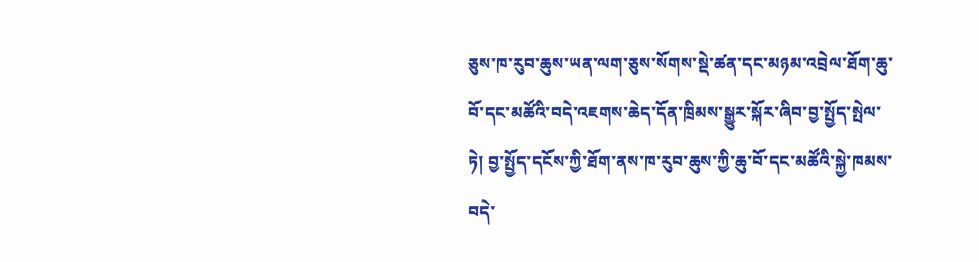ཅུས་ཁ་རུབ་ཆུས་ཡན་ལག་ཅུས་སོགས་སྡེ་ཚན་དང་མཉམ་འབྲེལ་ཐོག་ཆུ་བོ་དང་མཚོའི་བདེ་འཇགས་ཆེད་དོན་ཁྲིམས་སྒྱུར་སྐོར་ཞིབ་བྱ་སྤྱོད་སྤེལ་ཏེ། བྱ་སྤྱོད་དངོས་ཀྱི་ཐོག་ནས་ཁ་རུབ་ཆུས་ཀྱི་ཆུ་བོ་དང་མཚོའི་སྐྱེ་ཁམས་བདེ་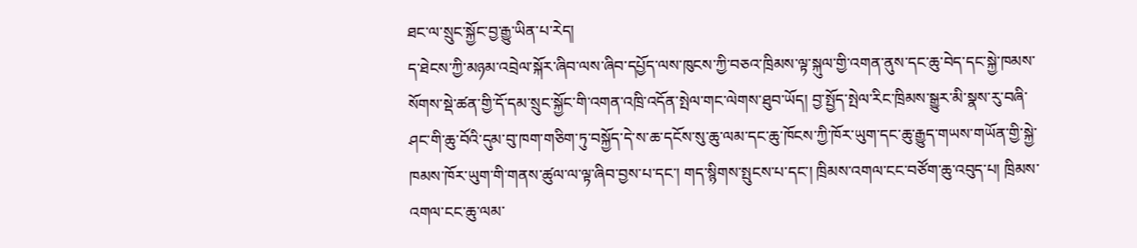ཐང་ལ་སྲུང་སྐྱོང་བྱ་རྒྱུ་ཡིན་པ་རེད།
ད་ཐེངས་ཀྱི་མཉམ་འབྲེལ་སྐོར་ཞིབ་ལས་ཞིབ་དཔྱོད་ལས་ཁུངས་ཀྱི་བཅའ་ཁྲིམས་ལྟ་སྐུལ་གྱི་འགན་ནུས་དང་ཆུ་བེད་དང་སྐྱེ་ཁམས་སོགས་སྡེ་ཚན་གྱི་དོ་དམ་སྲུང་སྐྱོང་གི་འགན་འཁྲི་འདོན་སྤེལ་གང་ལེགས་ཐུབ་ཡོད། བྱ་སྤྱོད་སྤེལ་རིང་ཁྲིམས་སྒྱུར་མི་སྣས་རུ་བཞི་ཤང་གི་ཆུ་བོའི་དུམ་བུ་ཁག་གཅིག་ཏུ་བསྐྱོད་དེ་ས་ཆ་དངོས་སུ་ཆུ་ལམ་དང་ཆུ་ཁོངས་ཀྱི་ཁོར་ཡུག་དང་ཆུ་རྒྱུད་གཡས་གཡོན་གྱི་སྐྱེ་ཁམས་ཁོར་ཡུག་གི་གནས་ཚུལ་ལ་ལྟ་ཞིབ་བྱས་པ་དང་། གད་སྙིགས་སྤུངས་པ་དང་། ཁྲིམས་འགལ་ངང་བཙོག་ཆུ་འབུད་པ། ཁྲིམས་འགལ་ངང་ཆུ་ལམ་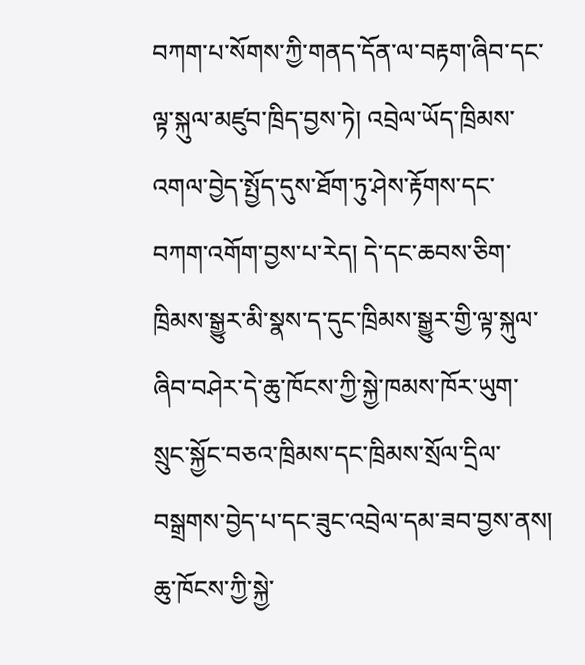བཀག་པ་སོགས་ཀྱི་གནད་དོན་ལ་བརྟག་ཞིབ་དང་ལྟ་སྐུལ་མཛུབ་ཁྲིད་བྱས་ཏེ། འབྲེལ་ཡོད་ཁྲིམས་འགལ་བྱེད་སྤྱོད་དུས་ཐོག་ཏུ་ཤེས་རྟོགས་དང་བཀག་འགོག་བྱས་པ་རེད། དེ་དང་ཆབས་ཅིག་ཁྲིམས་སྒྱུར་མི་སྣས་ད་དུང་ཁྲིམས་སྒྱུར་གྱི་ལྟ་སྐུལ་ཞིབ་བཤེར་དེ་ཆུ་ཁོངས་ཀྱི་སྐྱེ་ཁམས་ཁོར་ཡུག་སྲུང་སྐྱོང་བཅའ་ཁྲིམས་དང་ཁྲིམས་སྲོལ་དྲིལ་བསྒྲགས་བྱེད་པ་དང་ཟུང་འབྲེལ་དམ་ཟབ་བྱས་ནས། ཆུ་ཁོངས་ཀྱི་སྐྱེ་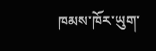ཁམས་ཁོར་ཡུག་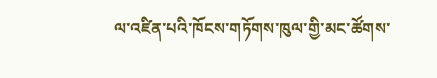ལ་འཛིན་པའི་ཁོངས་གཏོགས་ཁུལ་གྱི་མང་ཚོགས་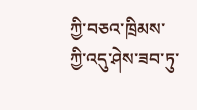ཀྱི་བཅའ་ཁྲིམས་ཀྱི་འདུ་ཤེས་ཟབ་ཏུ་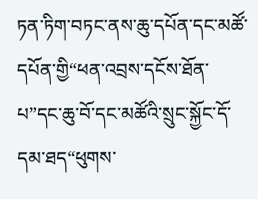ཏན་ཏིག་བཏང་ནས་ཆུ་དཔོན་དང་མཚོ་དཔོན་གྱི“ཕན་འབྲས་དངོས་ཐོན་པ”དང་ཆུ་བོ་དང་མཚོའི་སྲུང་སྐྱོང་དོ་དམ་ཐད“ཕུགས་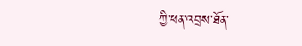ཀྱི་ཕན་འབྲས་ཐོན་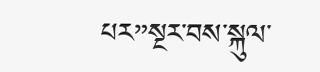པར”སྔར་བས་སྐུལ་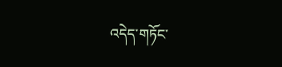འདེད་གཏོང་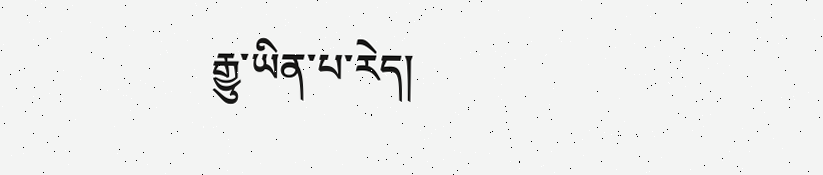རྒྱུ་ཡིན་པ་རེད།